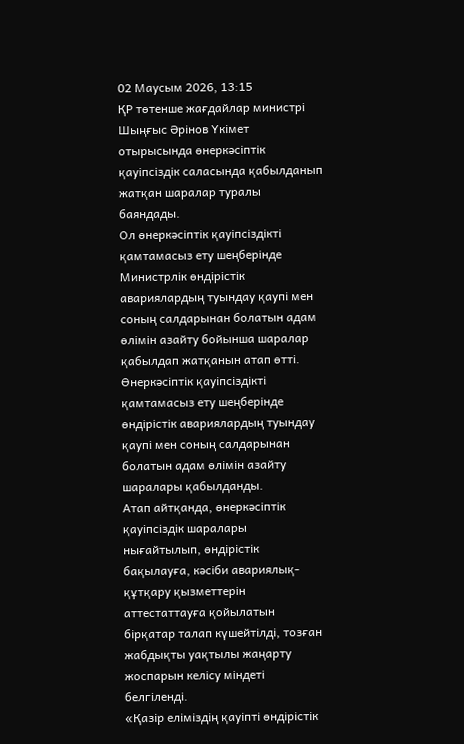02 Маусым 2026, 13:15
ҚР төтенше жағдайлар министрі Шыңғыс Әрінов Үкімет отырысында өнеркәсіптік қауіпсіздік саласында қабылданып жатқан шаралар туралы баяндады.
Ол өнеркәсіптік қауіпсіздікті қамтамасыз ету шеңберінде Министрлік өндірістік авариялардың туындау қаупі мен соның салдарынан болатын адам өлімін азайту бойынша шаралар қабылдап жатқанын атап өтті.
Өнеркәсіптік қауіпсіздікті қамтамасыз ету шеңберінде өндірістік авариялардың туындау қаупі мен соның салдарынан болатын адам өлімін азайту шаралары қабылданды.
Атап айтқанда, өнеркәсіптік қауіпсіздік шаралары нығайтылып, өндірістік бақылауға, кәсіби авариялық-құтқару қызметтерін аттестаттауға қойылатын бірқатар талап күшейтілді, тозған жабдықты уақтылы жаңарту жоспарын келісу міндеті белгіленді.
«Қазір еліміздің қауіпті өндірістік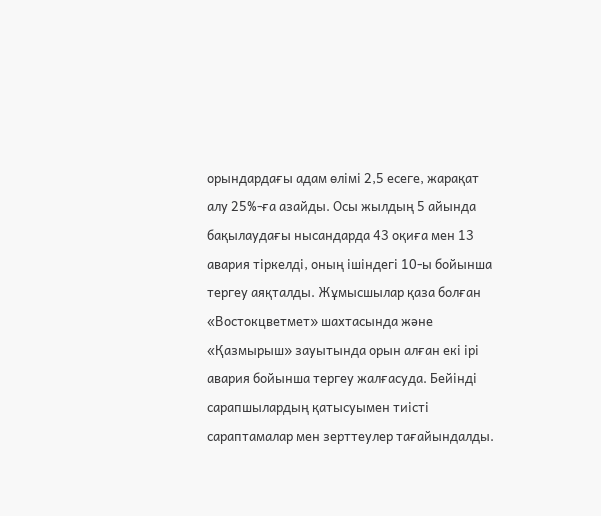орындардағы адам өлімі 2,5 есеге, жарақат алу 25%-ға азайды. Осы жылдың 5 айында бақылаудағы нысандарда 43 оқиға мен 13 авария тіркелді, оның ішіндегі 10-ы бойынша тергеу аяқталды. Жұмысшылар қаза болған «Востокцветмет» шахтасында және «Қазмырыш» зауытында орын алған екі ірі авария бойынша тергеу жалғасуда. Бейінді сарапшылардың қатысуымен тиісті сараптамалар мен зерттеулер тағайындалды.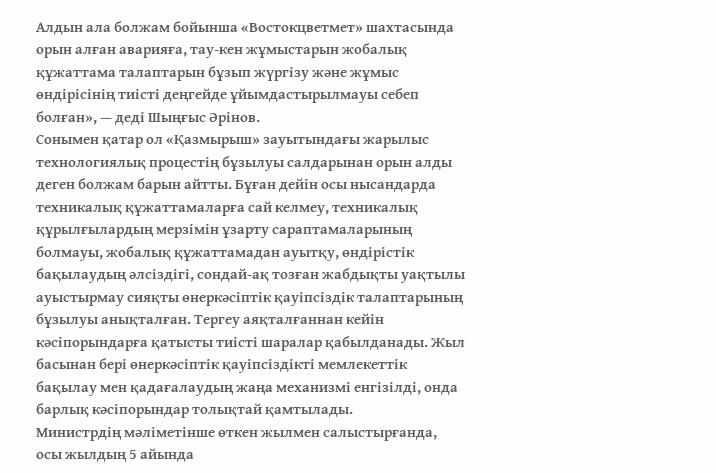Алдын ала болжам бойынша «Востокцветмет» шахтасында орын алған аварияға, тау-кен жұмыстарын жобалық құжаттама талаптарын бұзып жүргізу және жұмыс өндірісінің тиісті деңгейде ұйымдастырылмауы себеп болған», — деді Шыңғыс Әрінов.
Сонымен қатар ол «Қазмырыш» зауытындағы жарылыс технологиялық процестің бұзылуы салдарынан орын алды деген болжам барын айтты. Бұған дейін осы нысандарда техникалық құжаттамаларға сай келмеу, техникалық құрылғылардың мерзімін ұзарту сараптамаларының болмауы, жобалық құжаттамадан ауытқу, өндірістік бақылаудың әлсіздігі, сондай-ақ тозған жабдықты уақтылы ауыстырмау сияқты өнеркәсіптік қауіпсіздік талаптарының бұзылуы анықталған. Тергеу аяқталғаннан кейін кәсіпорындарға қатысты тиісті шаралар қабылданады. Жыл басынан бері өнеркәсіптік қауіпсіздікті мемлекеттік бақылау мен қадағалаудың жаңа механизмі енгізілді, онда барлық кәсіпорындар толықтай қамтылады.
Министрдің мәліметінше өткен жылмен салыстырғанда, осы жылдың 5 айында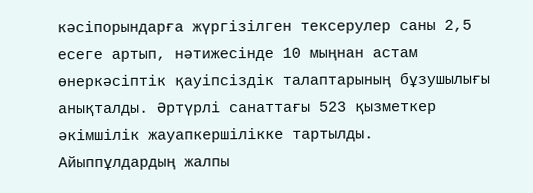кәсіпорындарға жүргізілген тексерулер саны 2,5 есеге артып, нәтижесінде 10 мыңнан астам өнеркәсіптік қауіпсіздік талаптарының бұзушылығы анықталды. Әртүрлі санаттағы 523 қызметкер әкімшілік жауапкершілікке тартылды. Айыппұлдардың жалпы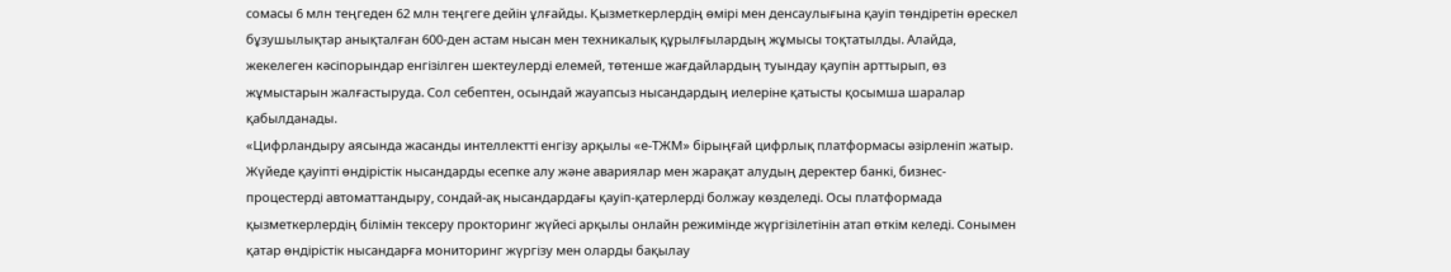сомасы 6 млн теңгеден 62 млн теңгеге дейін ұлғайды. Қызметкерлердің өмірі мен денсаулығына қауіп төндіретін өрескел бұзушылықтар анықталған 600-ден астам нысан мен техникалық құрылғылардың жұмысы тоқтатылды. Алайда, жекелеген кәсіпорындар енгізілген шектеулерді елемей, төтенше жағдайлардың туындау қаупін арттырып, өз жұмыстарын жалғастыруда. Сол себептен, осындай жауапсыз нысандардың иелеріне қатысты қосымша шаралар қабылданады.
«Цифрландыру аясында жасанды интеллектті енгізу арқылы «е-ТЖМ» бірыңғай цифрлық платформасы әзірленіп жатыр. Жүйеде қауіпті өндірістік нысандарды есепке алу және авариялар мен жарақат алудың деректер банкі, бизнес-процестерді автоматтандыру, сондай-ақ нысандардағы қауіп-қатерлерді болжау көзделеді. Осы платформада қызметкерлердің білімін тексеру прокторинг жүйесі арқылы онлайн режимінде жүргізілетінін атап өткім келеді. Сонымен қатар өндірістік нысандарға мониторинг жүргізу мен оларды бақылау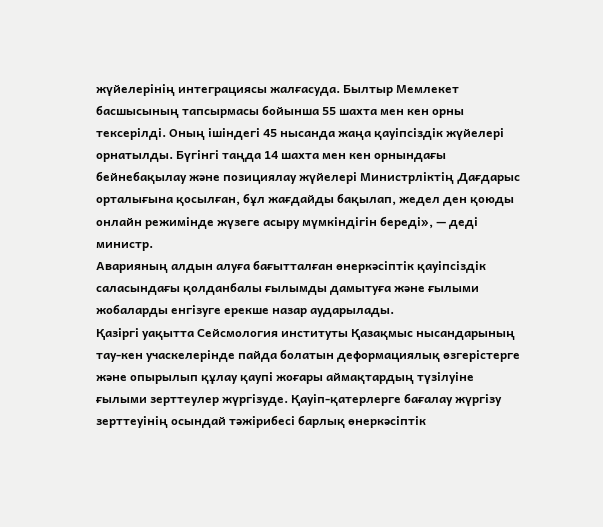жүйелерінің интеграциясы жалғасуда. Былтыр Мемлекет басшысының тапсырмасы бойынша 55 шахта мен кен орны тексерілді. Оның ішіндегі 45 нысанда жаңа қауіпсіздік жүйелері орнатылды. Бүгінгі таңда 14 шахта мен кен орнындағы бейнебақылау және позициялау жүйелері Министрліктің Дағдарыс орталығына қосылған, бұл жағдайды бақылап, жедел ден қоюды онлайн режимінде жүзеге асыру мүмкіндігін береді», — деді министр.
Аварияның алдын алуға бағытталған өнеркәсіптік қауіпсіздік саласындағы қолданбалы ғылымды дамытуға және ғылыми жобаларды енгізуге ерекше назар аударылады.
Қазіргі уақытта Сейсмология институты Қазақмыс нысандарының тау-кен учаскелерінде пайда болатын деформациялық өзгерістерге және опырылып құлау қаупі жоғары аймақтардың түзілуіне ғылыми зерттеулер жүргізуде. Қауіп-қатерлерге бағалау жүргізу зерттеуінің осындай тәжірибесі барлық өнеркәсіптік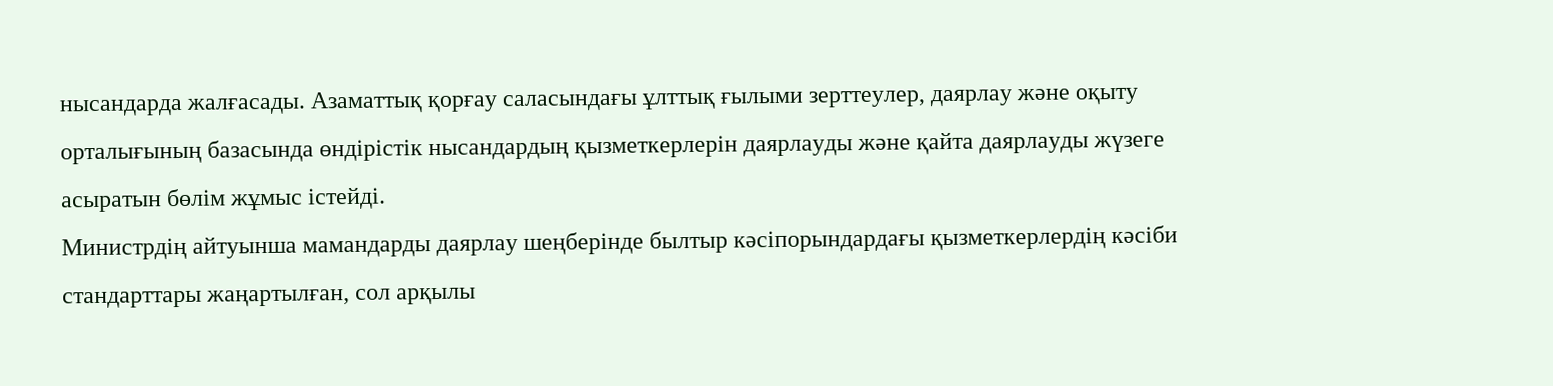нысандарда жалғасады. Азаматтық қорғау саласындағы ұлттық ғылыми зерттеулер, даярлау және оқыту орталығының базасында өндірістік нысандардың қызметкерлерін даярлауды және қайта даярлауды жүзеге асыратын бөлім жұмыс істейді.
Министрдің айтуынша мамандарды даярлау шеңберінде былтыр кәсіпорындардағы қызметкерлердің кәсіби стандарттары жаңартылған, сол арқылы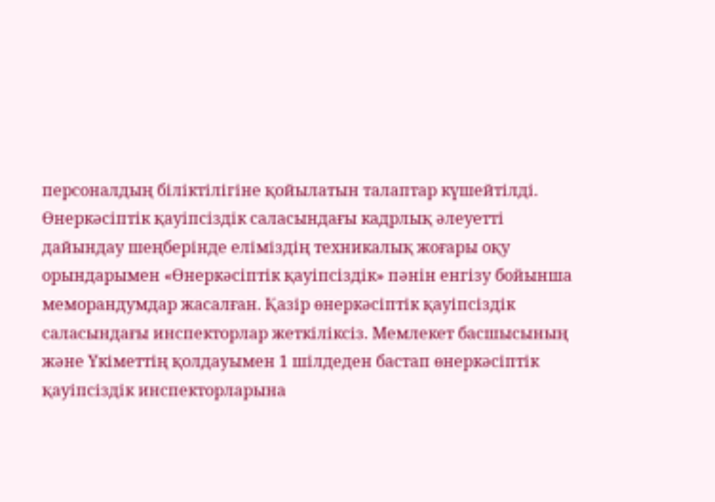персоналдың біліктілігіне қойылатын талаптар күшейтілді. Өнеркәсіптік қауіпсіздік саласындағы кадрлық әлеуетті дайындау шеңберінде еліміздің техникалық жоғары оқу орындарымен «Өнеркәсіптік қауіпсіздік» пәнін енгізу бойынша меморандумдар жасалған. Қазір өнеркәсіптік қауіпсіздік саласындағы инспекторлар жеткіліксіз. Мемлекет басшысының және Үкіметтің қолдауымен 1 шілдеден бастап өнеркәсіптік қауіпсіздік инспекторларына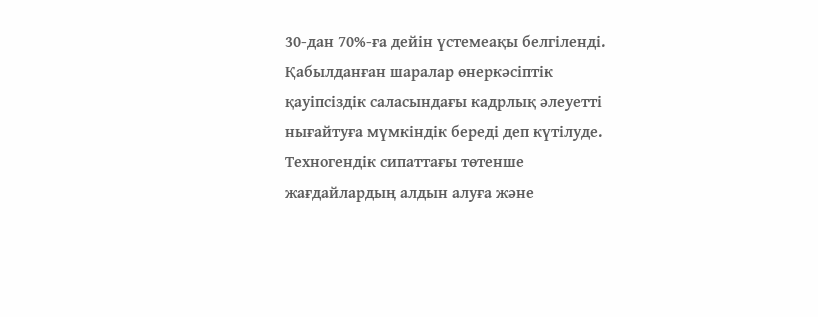30-дан 70%-ға дейін үстемеақы белгіленді. Қабылданған шаралар өнеркәсіптік қауіпсіздік саласындағы кадрлық әлеуетті нығайтуға мүмкіндік береді деп күтілуде. Техногендік сипаттағы төтенше жағдайлардың алдын алуға және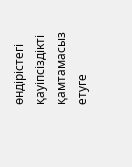өндірістегі қауіпсіздікті қамтамасыз етуге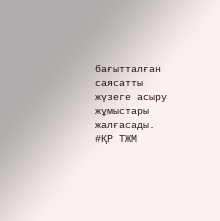бағытталған саясатты жүзеге асыру жұмыстары жалғасады.
#ҚР ТЖМ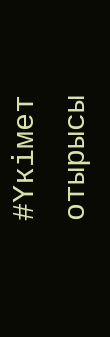#Үкімет отырысы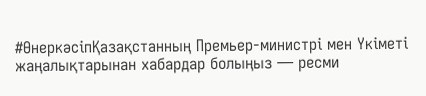#ӨнеркәсіпҚазақстанның Премьер-министрі мен Үкіметі жаңалықтарынан хабардар болыңыз — ресми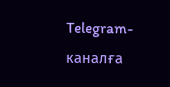Telegram-каналға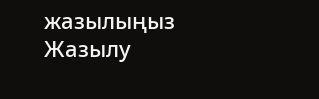жазылыңыз
Жазылу